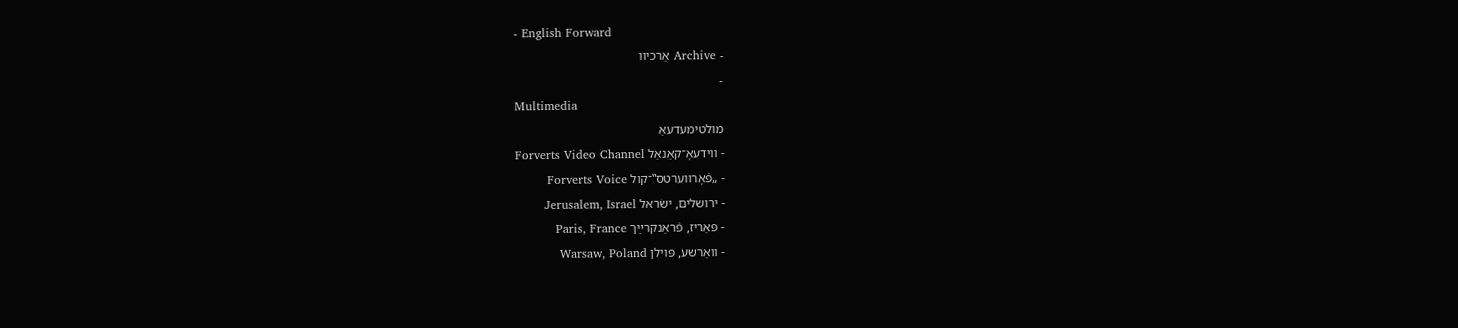- English Forward
- Archive אַרכיוו
-
Multimedia
מולטימעדעאַ
- ווידעאָ־קאַנאַל Forverts Video Channel
- „פֿאָרווערטס‟־קול Forverts Voice
- ירושלים, ישׂראל Jerusalem, Israel
- פּאַריז, פֿראַנקרײַך Paris, France
- וואַרשע, פּוילן Warsaw, Poland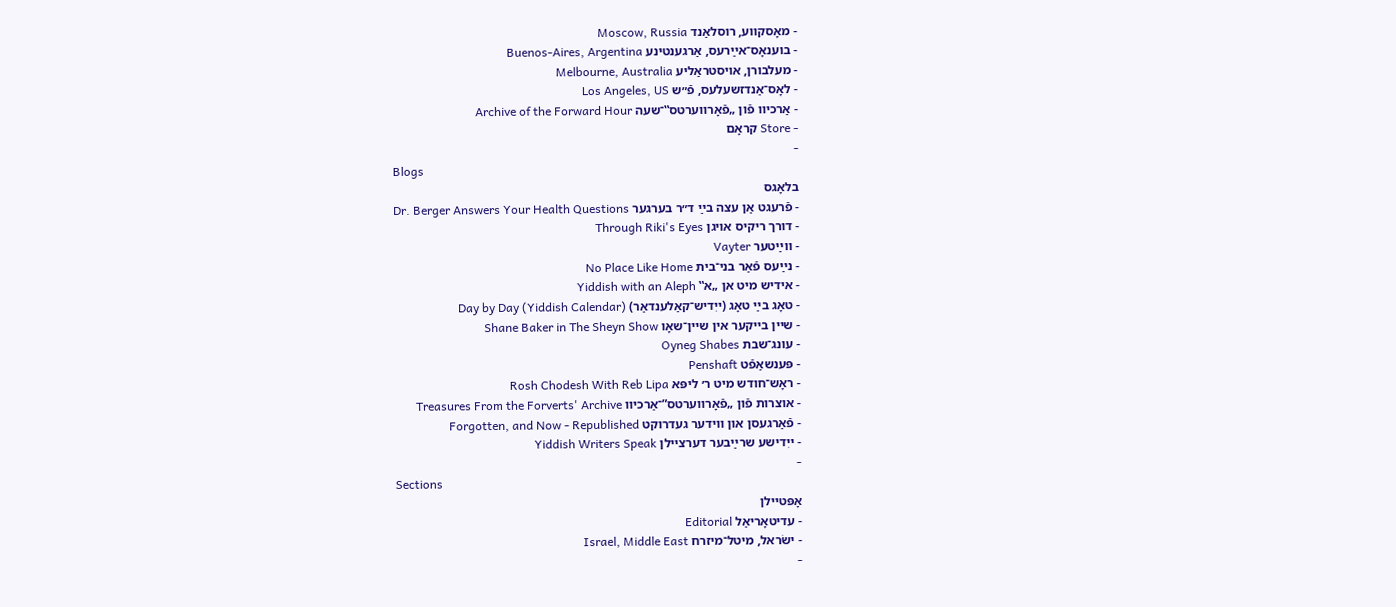- מאָסקווע, רוסלאַנד Moscow, Russia
- בוענאָס־אײַרעס, אַרגענטינע Buenos-Aires, Argentina
- מעלבורן, אויסטראַליע Melbourne, Australia
- לאָס־אַנדזשעלעס, פֿ״ש Los Angeles, US
- אַרכיוו פֿון „פֿאָרווערטס‟־שעה Archive of the Forward Hour
- Store קראָם
-
Blogs
בלאָגס
- פֿרעגט אַן עצה בײַ ד״ר בערגער Dr. Berger Answers Your Health Questions
- דורך ריקיס אויגן Through Riki's Eyes
- ווײַטער Vayter
- נײַעס פֿאַר בני־בית No Place Like Home
- אידיש מיט אן „א‟ Yiddish with an Aleph
- טאָג בײַ טאָג (ייִדיש־קאַלענדאַר) Day by Day (Yiddish Calendar)
- שיין בייקער אין שיין־שאָו Shane Baker in The Sheyn Show
- עונג־שבת Oyneg Shabes
- פּענשאַפֿט Penshaft
- ראָש־חודש מיט ר׳ ליפּא Rosh Chodesh With Reb Lipa
- אוצרות פֿון „פֿאָרווערטס”־אַרכיוו Treasures From the Forverts' Archive
- פֿאַרגעסן און ווידער געדרוקט Forgotten, and Now - Republished
- ייִדישע שרײַבער דערציילן Yiddish Writers Speak
-
Sections
אָפּטיילן
- עדיטאָריאַל Editorial
- ישׂראל, מיטל־מיזרח Israel, Middle East
-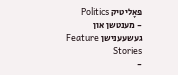פּאָליטיק Politics
- מענטשן און געשעענישן Feature Stories
-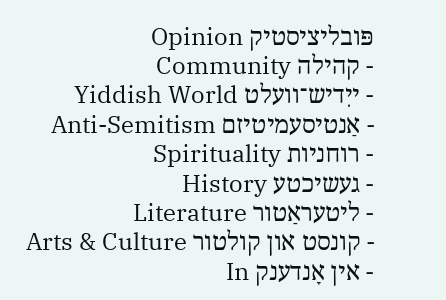פּובליציסטיק Opinion
- קהילה Community
- ייִדיש־וועלט Yiddish World
- אַנטיסעמיטיזם Anti-Semitism
- רוחניות Spirituality
- געשיכטע History
- ליטעראַטור Literature
- קונסט און קולטור Arts & Culture
- אין אָנדענק In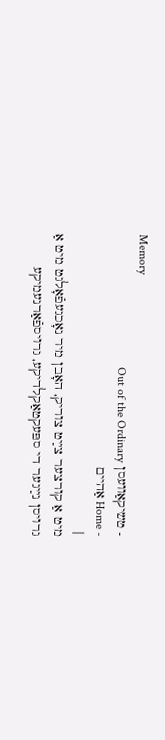Memory
- טשיקאַוועסן Out of the Ordinary
- Home אַהיים
|
מיט אַ קורצער צײַט צוריק, האָבן מיר נאָכגעפֿאָלגט מיט אַ גרויסן נײַגער די ספּעקטאַקלדיקע, גרויספֿאַרנעמיקע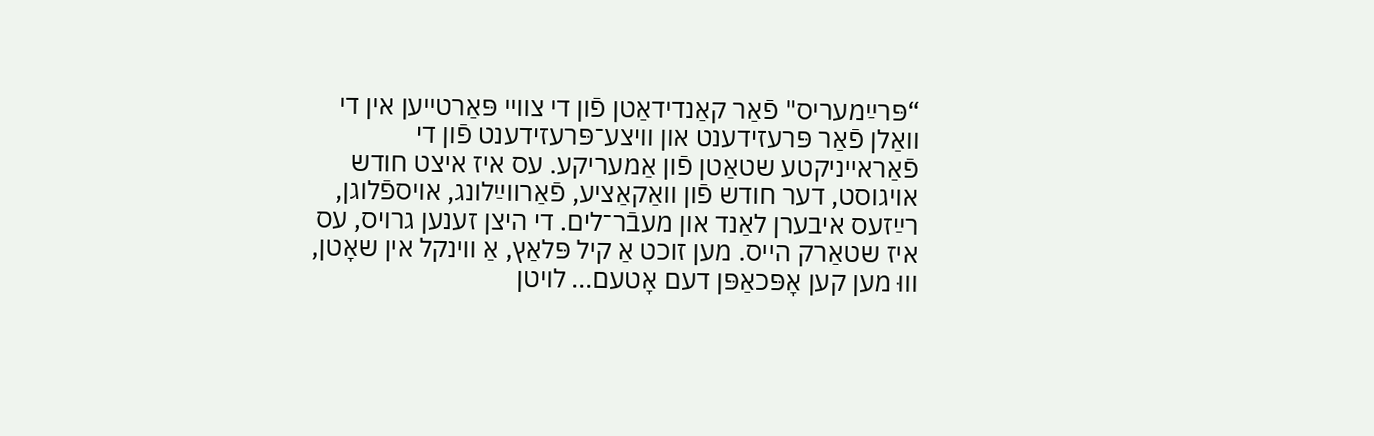“פּרײַמעריס" פֿאַר קאַנדידאַטן פֿון די צוויי פּאַרטייען אין די וואַלן פֿאַר פּרעזידענט און וויצע־פּרעזידענט פֿון די פֿאַראייניקטע שטאַטן פֿון אַמעריקע. עס איז איצט חודש אויגוסט, דער חודש פֿון וואַקאַציע, פֿאַרווײַלונג, אויספֿלוגן, רײַזעס איבערן לאַנד און מעבֿר־לים. די היצן זענען גרויס, עס איז שטאַרק הייס. מען זוכט אַ קיל פּלאַץ, אַ ווינקל אין שאָטן, וווּ מען קען אָפּכאַפּן דעם אָטעם... לויטן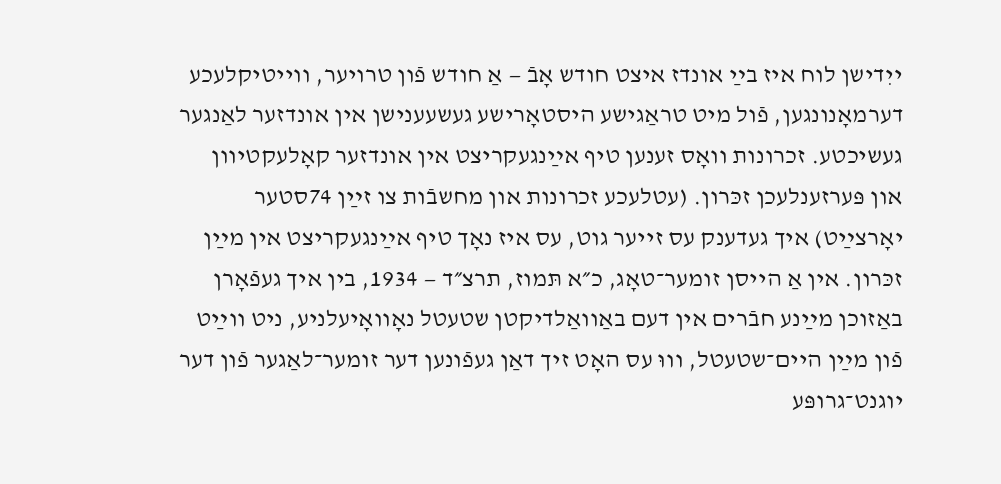ייִדישן לוח איז בײַ אונדז איצט חודש אָבֿ — אַ חודש פֿון טרויער, ווייטיקלעכע דערמאָנונגען, פֿול מיט טראַגישע היסטאָרישע געשעענישן אין אונדזער לאַנגער געשיכטע. זכרונות וואָס זענען טיף אײַנגעקריצט אין אונדזער קאָלעקטיוון און פּערזענלעכן זכּרון. (עטלעכע זכרונות און מחשבֿות צו זײַן 74סטער יאָרצײַט) איך געדענק עס זייער גוט, עס איז נאָך טיף אײַנגעקריצט אין מײַן זכּרון. אין אַ הייסן זומער־טאָג, כ״א תּמוז, תרצ״ד — 1934, בין איך געפֿאָרן באַזוכן מײַנע חבֿרים אין דעם באַוואַלדיקטן שטעטל נאָוואָיעלניע, ניט ווײַט פֿון מײַן היים־שטעטל, וווּ עס האָט זיך דאַן געפֿונען דער זומער־לאַגער פֿון דער יוגנט־גרופּע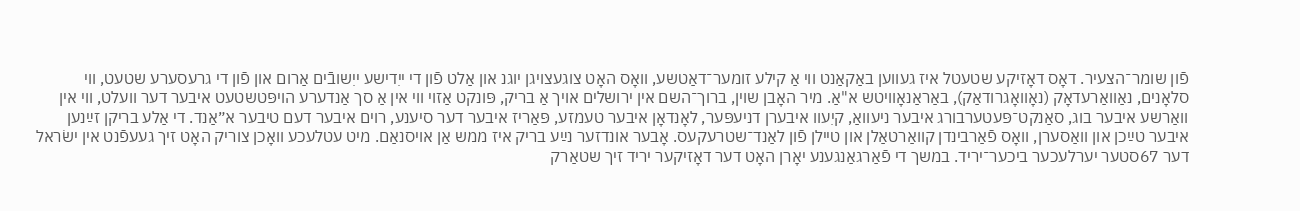פֿון שומר־הצעיר. דאָס דאָזיקע שטעטל איז געווען באַקאַנט ווי אַ קילע זומער־דאַטשע, וואָס האָט צוגעצויגן יוגנ און אַלט פֿון די ייִדישע ייִשובֿים אַרום און פֿון די גרעסערע שטעט, ווי סלאָנים, נאַוואַרעדאָק (נאָוואָגרודאַק), באַראַנאָוויטש א"אַ. מיר האָבן שוין, ברוך־השם אין ירושלים אויך אַ בריק, פּונקט אַזוי ווי אין אַ סך אַנדערע הויפּטשטעט איבער דער וועלט, ווי אין וואַרשע איבער בוג, סאַנקט־פּעטערבורג איבער ניעוואַ, קיִעוו איבערן דניעפּער, לאָנדאָן איבער טעמזע, פּאַריז איבער דער סיענע, רוים איבער דעם טיבער א״אַנד. די אַלע בריקן זײַנען איבער טײַכן און וואַסערן, וואָס פֿאַרבינדן קוואַרטאַלן און טיילן פֿון לאַנד־שטרעקעס. אָבער אונדזער נײַע בריק איז ממש אַן אויסנאַם. מיט עטלעכע וואָכן צוריק האָט זיך געעפֿנט אין ישׂראל דער 67סטער יערלעכער ביכער־יריד. במשך די פֿאַרגאַנגענע יאָרן האָט דער דאָזיקער יריד זיך שטאַרק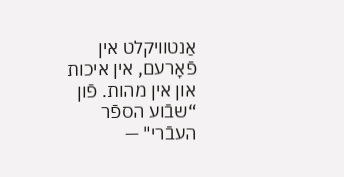אַנטוויקלט אין פֿאָרעם, אין איכות און אין מהות. פֿון “שבֿוע הספֿר העבֿרי" —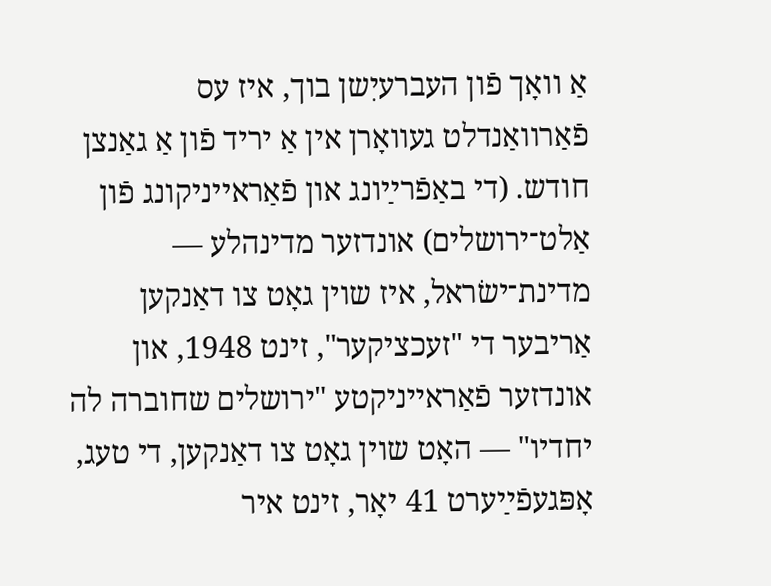אַ וואָך פֿון העברעיִשן בוך, איז עס פֿאַרוואַנדלט געוואָרן אין אַ יריד פֿון אַ גאַנצן חודש. (די באַפֿרײַונג און פֿאַראייניקונג פֿון אַלט־ירושלים) אונדזער מדינהלע — מדינת־ישׂראל, איז שוין גאָט צו דאַנקען אַריבער די "זעכציקער", זינט 1948, און אונדזער פֿאַראייניקטע "ירושלים שחוברה לה יחדיו" — האָט שוין גאָט צו דאַנקען, די טעג, אָפּגעפֿײַערט 41 יאָר, זינט איר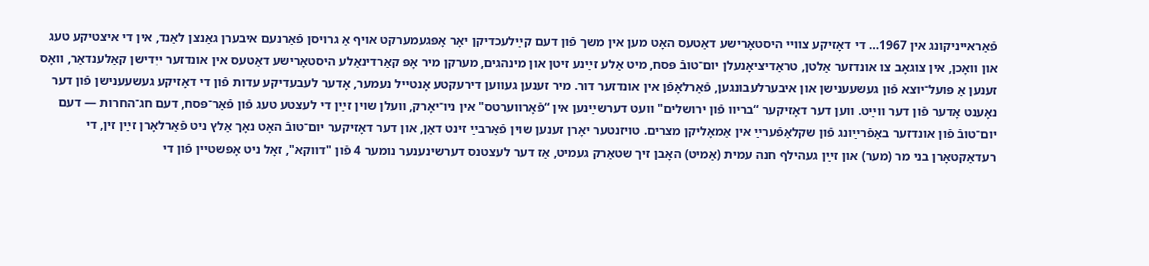פֿאַראייניקונג אין 1967… די דאָזיקע צוויי היסטאָרישע דאַטעס האָט מען אין משך פֿון דעם קײַלעכדיקן יאָר אָפּגעמערקט אויף אַ גרויסן פֿאַרנעם איבערן גאַנצן לאַנד, אין די איצטיקע טעג און וואָכן, אין צוגאָב צו אונדזער אַלטן, טראַדיציאָנעלן יום־טובֿ פּסח, מיט אַלע זײַנע זיטן און מינהגים, מערקן מיר אָפּ קאַרדינאַלע היסטאָרישע דאַטעס אין אונדזער ייִדישן קאַלענדאַר, וואָס זענען אַ פּועל־יוצא פֿון געשעענישן און איבערלעבונגען, פֿאַרלאָפֿן אין אונדזער דור. מיר זענען געווען דירעקטע אָנטייל נעמער, אָדער לעבעדיקע עדות פֿון די דאָזיקע געשעענישן פֿון דער נאָענט אָדער פֿון דער ווײַט. ווען דער דאָזיקער “בריוו פֿון ירושלים" וועט דערשײַנען אין “פֿאָרווערטס" אין ניו־יאָרק, וועלן שוין זײַן די לעצטע טעג פֿון פֿאַר־פּסח, דעם חג־החרות — דעם יום־טובֿ פֿון אונדזער באַפֿרײַונג פֿון שקלאַפֿערײַ אין אַמאָליקן מצרים. טויזנטער יאָרן זענען שוין פֿאַרבײַ זינט דאַן, און דער דאָזיקער יום־טובֿ האָט נאָך אַלץ ניט פֿאַרלאָרן זײַן זין, די רעדאַקטאָרן בני מר (מער) און זײַן געהילף חנה עמית (אַמיט) האָבן זיך שטאַרק געמיט, אַז דער לעצטנס דערשינענער נומער 4 פֿון "דווקא", זאָל ניט אָפּשטיין פֿון די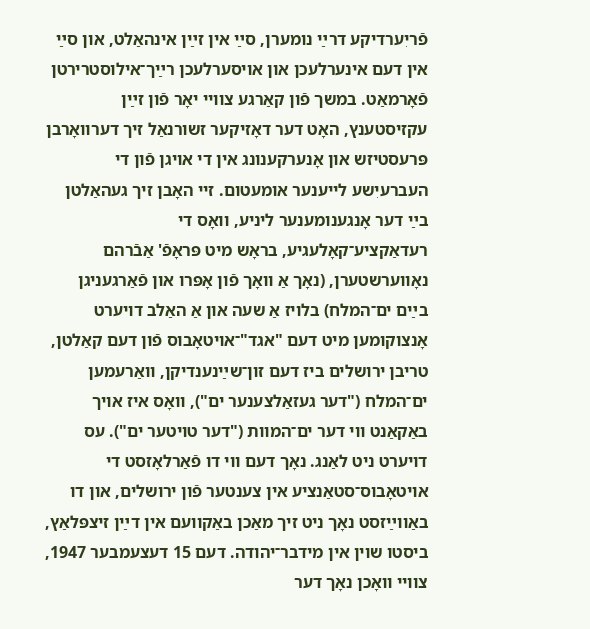פֿריִערדיקע דרײַ נומערן, סײַ אין זײַן אינהאַלט, און סײַ אין דעם אינערלעכן און אויסערלעכן רײַך־אילוסטרירטן פֿאָרמאַט. במשך פֿון קאַרגע צוויי יאָר פֿון זײַן עקזיסטענץ, האָט דער דאָזיקער זשורנאַל זיך דערוואָרבן פּרעסטיזש און אָנערקענונג אין די אויגן פֿון די העברעיִשע לייענער אומעטום. זיי האָבן זיך געהאַלטן בײַ דער אָנגענומענער ליניע, וואָס די רעדאַקציע־קאָלעגיע, בראָש מיט פּראָפֿ' אַבֿרהם נאָווערשטערן, (נאָך אַ וואָך פֿון אָפּרו און פֿאַרגעניגן בײַם ים־המלח) בלויז אַ שעה און אַ האַלב דויערט אָנצוקומען מיט דעם "אגד"־אויטאָבוס פֿון דעם קאַלטן, טריבן ירושלים ביז דעם זון־שײַנענדיקן, וואַרעמען ים־המלח ("דער געזאַלצענער ים"), וואָס איז אויך באַקאַנט ווי דער ים־המוות ("דער טויטער ים"). עס דויערט ניט לאַנג. נאָך דעם ווי דו פֿאַרלאָזסט די אויטאָבוס־סטאַנציע אין צענטער פֿון ירושלים, און דו באַווײַזסט נאָך ניט זיך מאַכן באַקוועם אין דײַן זיצפּלאַץ, ביסטו שוין אין מידבר־יהודה. דעם 15 דעצעמבער 1947, צוויי וואָכן נאָך דער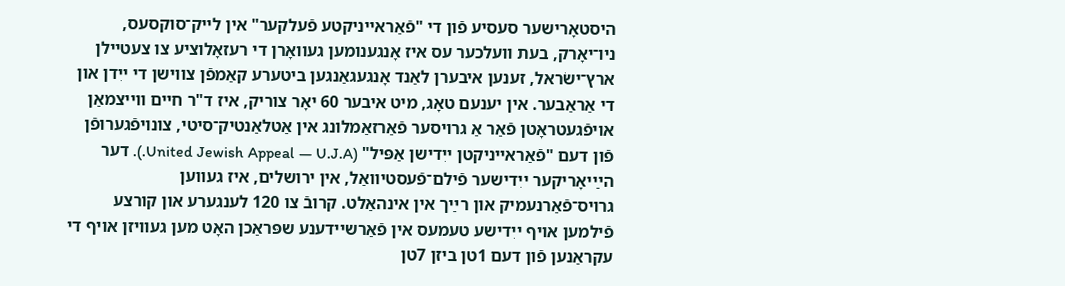היסטאָרישער סעסיע פֿון די "פֿאַראייניקטע פֿעלקער" אין לייק־סוקסעס, ניו־יאָרק, בעת וועלכער עס איז אָנגענומען געוואָרן די רעזאָלוציע צו צעטיילן ארץ־ישׂראל, זענען איבערן לאַנד אָנגעגאַנגען ביטערע קאַמפֿן צווישן די ייִדן און די אַראַבער. אין יענעם טאָג, מיט איבער 60 יאָר צוריק, איז ד"ר חיים ווייצמאַן אויפֿגעטראָטן פֿאַר אַ גרויסער פֿאַרזאַמלונג אין אַטלאַנטיק־סיטי, צונויפֿגערופֿן פֿון דעם "פֿאַראייניקטן ייִדישן אַפּיל" (United Jewish Appeal — U.J.A.). דער הײַיאָריקער ייִדישער פֿילם־פֿעסטיוואַל, אין ירושלים, איז געווען גרויס־פֿאַרנעמיק און רײַך אין אינהאַלט. קרובֿ צו 120 לענגערע און קורצע פֿילמען אויף ייִדישע טעמעס אין פֿאַרשיידענע שפּראַכן האָט מען געוויזן אויף די עקראַנען פֿון דעם 1טן ביזן 7טן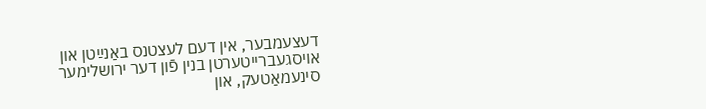דעצעמבער, אין דעם לעצטנס באַנײַטן און אויסגעברייטערטן בנין פֿון דער ירושלימער סינעמאַטעק, און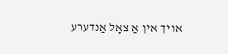אויך אין אַ צאָל אַנדערע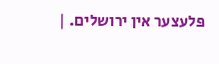פּלעצער אין ירושלים. |